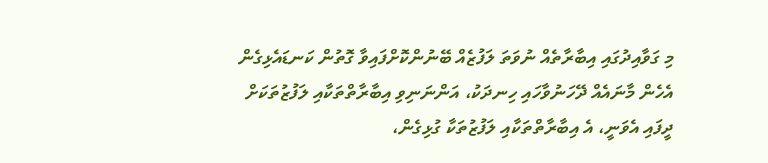މި ގަވާއިދުގައި އިބާރާތެއް ނުވަތަ ލަފުޒެއް ބޭނުންކޮށްފައިވާ ގޮތުން ކަނޑައެޅިގެން އެހެން މާނައެއް ދޭހަނުވާހައި ހިނދަކު، އަންނަނިވި އިބާރާތްތަކާއި ލަފުޒުތަކަށް ދީފައި އެވަނީ، އެ އިބާރާތްތަކާއި ލަފުޒުތަކާ ގުޅިގެން،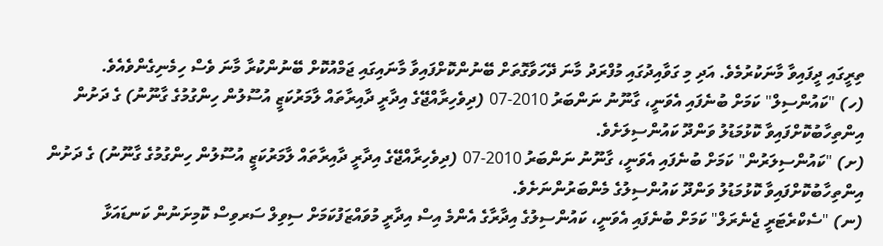ތިރީގައި ދީފައިވާ މާނަކުރުމެވެ. އަދި މި ގަވާއިދުގައި މުފްރަދު މާނަ ދޭހަވާގޮތަށް ބޭނުންކޮށްފައިވާ މާނައިގައި ޖަމްއުކޮށް ބޭނުންކުރާ މާނަ ވެސް ހިމެނިގެންވެއެވެ.
(ހ) "ކައުންސިލް" ކަމަށް ބުނެފައި އެވަނީ، ގާނޫނު ނަންބަރު 2010-07 (ދިވެހިރާއްޖޭގެ އިދާރީ ދާއިރާތައް ލާމަރުކަޒީ އުސޫލުން ހިންގުމުގެ ގާނޫނު) ގެ ދަށުން އިންތިހާބުކޮށްފައިވާ ކޮޅުމަޑުލު ވަންދޫ ކައުންސިލަށެވެ.
(ށ) "ކައުންސިލަރުން" ކަމަށް ބުނެފައި އެވަނީ، ގާނޫނު ނަންބަރު 2010-07 (ދިވެހިރާއްޖޭގެ އިދާރީ ދާއިރާތައް ލާމަރުކަޒީ އުސޫލުން ހިންގުމުގެ ގާނޫނު) ގެ ދަށުން އިންތިހާބުކޮށްފައިވާ ކޮޅުމަޑުލު ވަންދޫ ކައުންސިލުގެ މެންބަރުންނަށެވެ.
(ނ) "ސެކްރެޓަރީ ޖެނެރަލް" ކަމަށް ބުނެފައި އެވަނީ، ކައުންސިލުގެ އިދާރާގެ އެންމެ އިސް އިދާރީ މުވައްޒަފުކަމަށް ސިވިލް ސަރވިސް ކޮމިށަނުން ކަނޑައަޅާ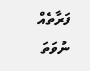ފަރާތެއް ނުވަތަ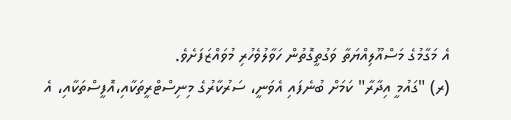އެ މަގާމުގެ މަސްއޫލިއްޔަތާ ވަގުތީގޮތުން ހަވާލުވެހުރި މުވައްޒަފަށެވެ.
(ރ) "ގައުމީ އިދާރާ" ކަމަށް ބުނެފައި އެވަނީ، ސަރުކާރުގެ މިނިސްޓްރީތަކާއި،އޮފީސްތަކާއި، އެ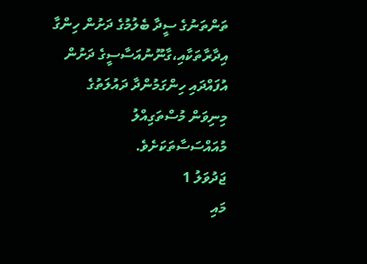ތަންތަނުގެ ސީދާ ބެލުމުގެ ދަށުން ހިންގާ އިދާރާތަކާއި،ގާނޫނުއަސާސީގެ ދަށުން އުފައްދައި ހިންގަމުންދާ ދައުލަތުގެ މިނިވަން މުސްތަގިއްލު މުއައްސަސާތަކަށެވެ.
ޖަދުވަލު 1
މައި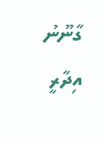ގާނޫނު
އިދާރީ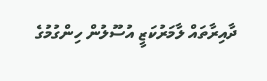ދާއިރާތައް ލާމަރުކަޒީ އުސޫލުން ހިންގުމުގެ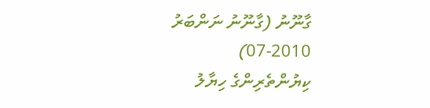ގާނޫނު (ގާނޫނު ނަންބަރު 2010-07)
ކިޔުންތެރިންގެ ހިޔާލު